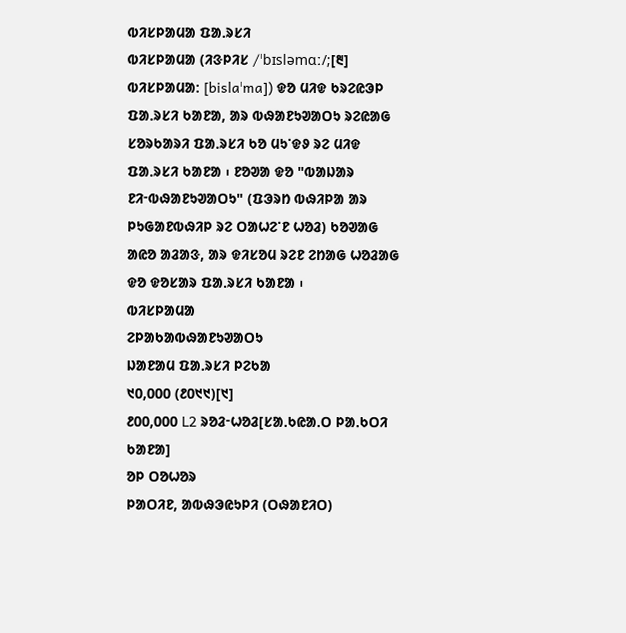ᱵᱤᱥᱞᱟᱢᱟ ᱯᱟᱹᱨᱥᱤ
ᱵᱤᱥᱞᱟᱢᱟ (ᱤᱝᱞᱤᱥ /ˈbɪsləmɑː/;[᱓] ᱵᱤᱥᱞᱟᱢᱟ: [bislaˈma]) ᱫᱚ ᱢᱤᱫ ᱠᱨᱮᱭᱳᱞ ᱯᱟᱹᱨᱥᱤ ᱠᱟᱱᱟ, ᱟᱨ ᱵᱷᱟᱱᱩᱣᱟᱛᱩ ᱨᱮᱭᱟᱜ ᱥᱚᱨᱠᱟᱨᱤ ᱯᱟᱹᱨᱥᱤ ᱠᱚ ᱢᱩᱸᱫᱽ ᱨᱮ ᱢᱤᱫ ᱯᱟᱹᱨᱥᱤ ᱠᱟᱱᱟ ᱾ ᱱᱚᱣᱟ ᱫᱚ "ᱵᱟᱡᱟᱨ ᱱᱤᱼᱵᱷᱟᱱᱩᱣᱟᱛᱩ" (ᱯᱳᱨᱴ ᱵᱷᱤᱞᱟ ᱟᱨ ᱞᱩᱜᱟᱱᱵᱷᱤᱞ ᱨᱮ ᱛᱟᱦᱮᱸᱱ ᱦᱚᱲ) ᱠᱚᱣᱟᱜ ᱟᱭᱚ ᱟᱲᱟᱝ, ᱟᱨ ᱫᱤᱥᱚᱢ ᱨᱮᱱ ᱮᱴᱟᱜ ᱦᱚᱲᱟᱜ ᱫᱚ ᱫᱚᱥᱟᱨ ᱯᱟᱹᱨᱥᱤ ᱠᱟᱱᱟ ᱾
ᱵᱤᱥᱞᱟᱢᱟ
ᱮᱞᱟᱠᱟᱵᱷᱟᱱᱩᱣᱟᱛᱩ
ᱡᱟᱱᱟᱢ ᱯᱟᱹᱨᱥᱤ ᱞᱮᱠᱟ
᱑᱐,᱐᱐᱐ (᱒᱐᱑᱑)[᱑]
᱒᱐᱐,᱐᱐᱐ L2 ᱨᱚᱲᱼᱦᱚᱲ[ᱥᱟᱹᱠᱭᱟᱹᱛ ᱞᱟᱹᱠᱛᱤ ᱠᱟᱱᱟ]
ᱚᱞ ᱛᱚᱦᱚᱨ
ᱞᱟᱛᱤᱱ, ᱟᱵᱷᱳᱭᱩᱞᱤ (ᱛᱷᱟᱱᱤᱛ)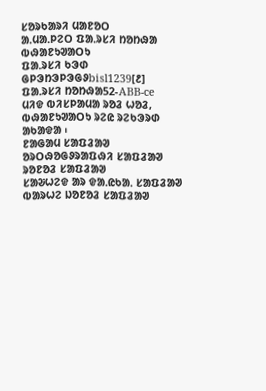ᱥᱚᱨᱠᱟᱨᱤ ᱢᱟᱱᱚᱛ
ᱟᱹᱢᱟᱹᱞᱮᱛ ᱯᱟᱹᱨᱥᱤ ᱴᱚᱴᱷᱟ
ᱵᱷᱟᱱᱩᱣᱟᱛᱩ
ᱯᱟᱹᱨᱥᱤ ᱠᱳᱰ
ᱜᱞᱳᱴᱳᱞᱳᱜᱽbisl1239[᱒]
ᱯᱟᱹᱨᱥᱤ ᱴᱚᱴᱷᱟ52-ABB-ce
ᱢᱤᱫ ᱵᱤᱥᱞᱟᱢᱟ ᱨᱚᱲ ᱦᱚᱲ, ᱵᱷᱟᱱᱩᱣᱟᱛᱩ ᱨᱮᱭ ᱨᱮᱠᱳᱨᱰ ᱟᱠᱟᱫᱟ ᱾
ᱱᱟᱜᱟᱢ ᱥᱟᱯᱲᱟᱣ
ᱚᱨᱛᱷᱚᱜᱽᱨᱟᱯᱷᱤ ᱥᱟᱯᱲᱟᱣ
ᱨᱚᱱᱚᱲ ᱥᱟᱯᱲᱟᱣ
ᱥᱟᱶᱦᱮᱫ ᱟᱨ ᱫᱟᱹᱭᱠᱟᱹ ᱥᱟᱯᱲᱟᱣ
ᱵᱟᱨᱦᱮ ᱡᱚᱱᱚᱲ ᱥᱟᱯᱲᱟᱣ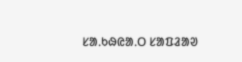ᱥᱟᱹᱠᱷᱭᱟᱹᱛ ᱥᱟᱯᱲᱟᱣ